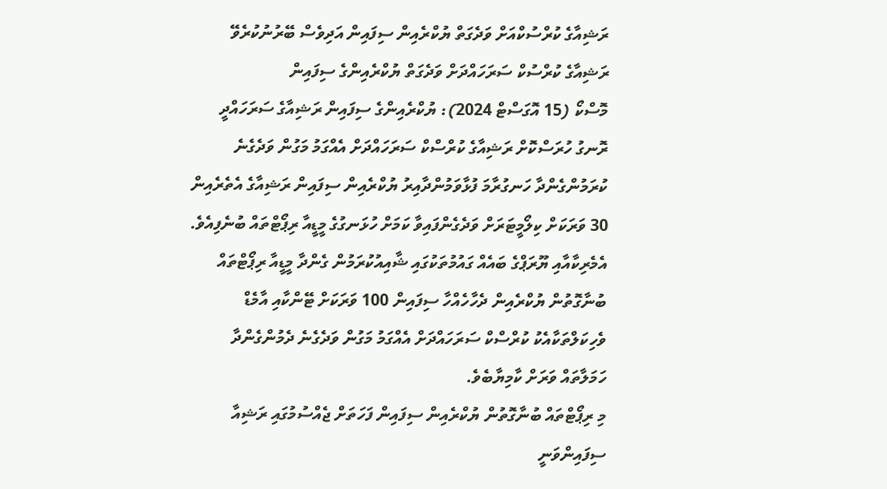ރަޝިއާގެ ކުރްސުކްއަށް ވަދެގަތް ޔުކްރެއިން ސިފައިން އަދިވެސް ބޭރުނުކުރެވޭ
ރަޝިއާގެ ކުރްސުކް ސަރަހައްދަށް ވަދެގަތް ޔުކްރެއިންގެ ސިފައިން
މޮސްކޯ (15 އޮގަސްޓް 2024): ޔުކްރެއިންގެ ސިފައިން ރަޝިއާގެ ސަރަހައްދީ ރޮނގު ހުރަސްކޮށް ރަޝިއާގެ ކުރްސްކް ސަރަހައްދަށް އެއްގަމު މަގުން ވަދެގެނެ ކުރަމުންގެންދާ ހަނގުރާމަ ފުޅާވަމުންދާއިރު ޔުކްރެއިން ސިފައިން ރަޝިއާގެ އެތެރެއިން 30 ވަރަކަށް ކިލޯމީޓަރަށް ވަދެގެންފައިވާ ކަމަށް ހުޅަނގުގެ މީޑީއާ ރިޕޯޓްތައް ބުނެފިއެވެ.
އެމެރިކާއާއި ޔޫރަޕްގެ ބައެއް ގައުމުތަކުގައި ޝާއިއުކުރަމުން ގެންދާ މީޑީއާ ރިޕޯޓްތައް ބުނާގޮތުން ޔުކްރެއިން ދެހާހެއްހާ ސިފައިން 100 ވަރަކަށް ޓޭންކާއި އާމެޑް ވެހިކަލްތަކާއެކު ކުރްސްކް ސަރަހައްދަށް އެއްގަމު މަގުން ވަދެގެނެ ދެމުންގެންދާ ހަމަލާތައް ވަރަށް ކާމިޔާބެވެ.
މި ރިޕޯޓްތައް ބުނާގޮތުން ޔުކްރެއިން ސިފައިން ފަހަތަށް ޖެއްސުމުގައި ރަޝިއާ ސިފައިންވަނީ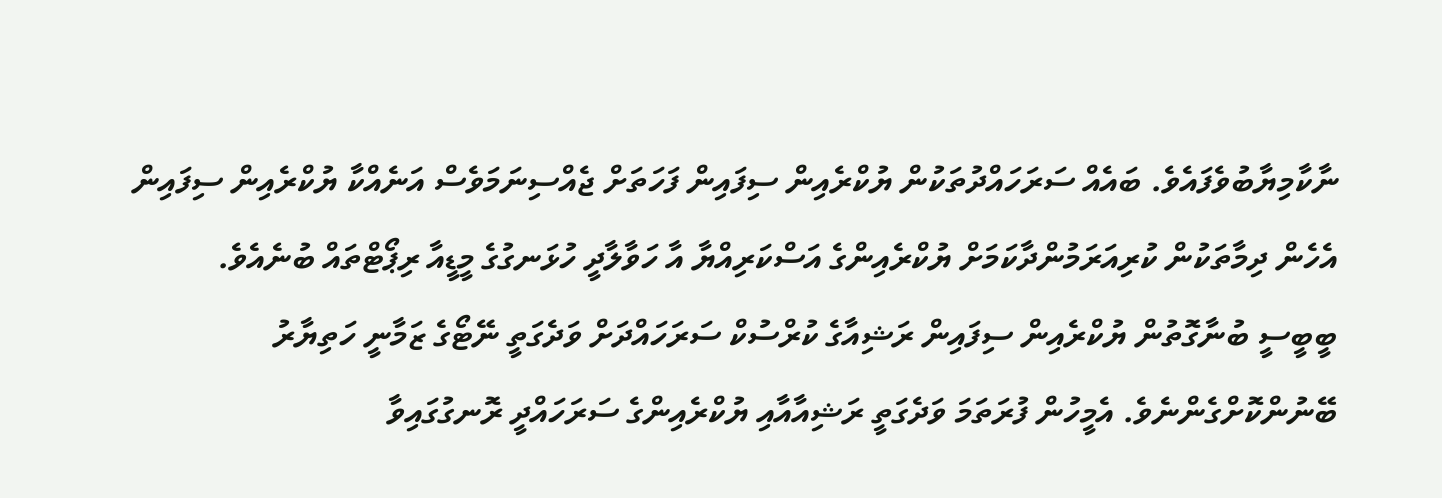ނާކާމިޔާބުވެފައެވެ. ބައެއް ސަރަހައްދުތަކުން ޔުކްރެއިން ސިފައިން ފަހަތަށް ޖެއްސިނަމަވެސް އަނެއްކާ ޔުކްރެއިން ސިފައިން އެހެން ދިމާތަކުން ކުރިއަރަމުންދާކަމަށް ޔުކްރެއިންގެ އަސްކަރިއްޔާ އާ ހަވާލާދީ ހުޅަނގުގެ މީޑީއާ ރިޕޯޓްތައް ބުނެއެވެ.
ބީބީސީ ބުނާގޮތުން ޔުކްރެއިން ސިފައިން ރަޝިއާގެ ކުރްސުކް ސަރަހައްދަށް ވަދެގަތީ ނޭޓޯގެ ޒަމާނީ ހަތިޔާރު ބޭނުންކޮށްގެންނެވެ. އެމީހުން ފުރަތަމަ ވަދެގަތީ ރަޝިއާއާއި ޔުކްރެއިންގެ ސަރަހައްދީ ރޮނގުގައިވާ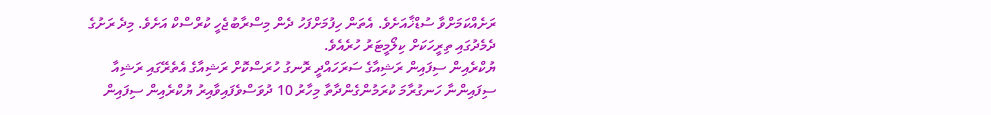ރަށެއްކަމަށްވާ ސުޑްޚާއަށެވެ. އެތަން ހިފުމަށްފަހު ދެން މިސްރާބުޖެހީ ކުރްސްކް އަށެވެ. މިދެ ރަށުގެ ދެމެދުގައި ތިރީހަކަށް ކިލޯމީޓަރު ހުރެއެވެ.
ޔުކްރެއިން ސިފައިން ރަޝިއާގެ ސަރަހައްދީ ރޮނގު ހުރަސްކޮށް ރަޝިއާގެ އެތެރޭގައި ރަޝިއާ ސިފައިންނާ ހަނގުރާމަ ކުރަމުންގެންދާތާ މިހާރު 10 ދުވަސްވެފައިވާއިރު ޔުކްރެއިން ސިފައިން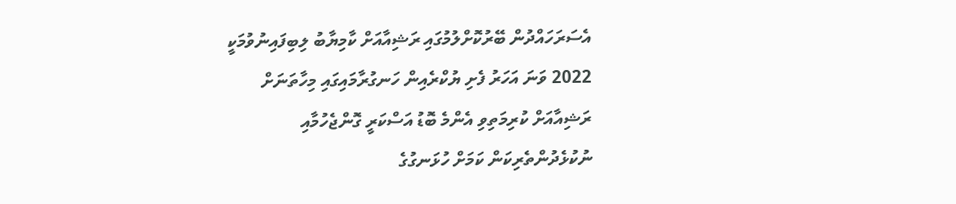އެސަރަހައްދުން ބޭރުކޮށްލުމުގައި ރަޝިއާއަށް ކާމިޔާބު ލިބިފައިނުވުމަކީ 2022 ވަނަ އަހަރު ފެށި ޔުކްރެއިން ހަނގުރާމައިގައި މިހާތަނަށް ރަޝިއާއަށް ކުރިމަތިވި އެންމެ ބޮޑު އަސްކަރީ ގޮންޖެހުމާއި ނުކުޅެދުންތެރިކަން ކަމަށް ހުޅަނގުގެ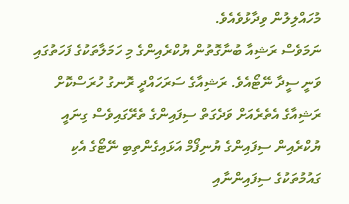މުހައްލިލުން ވިދާޅުވެއެވެ.
ނަމަވެސް ރަޝިއާ ބުނާގޮތުން ޔުކްރެއިންގެ މި ހަމަލާތަކުގެ ފަހަތުގައި ވަނީ ސީދާ ނޭޓޯއެވެ. ރަޝިއާގެ ސަރަހައްދީ ރޮނގު ހުރަސްކޮށް ރަޝިއާގެ އެތެރެއަށް ވަދެގަތް ސިފައިންގެ ތެރޭގައިވެސް ގިނައީ ޔުކްރެއިން ސިފައިންގެ ޔުނިފޯމް އަޅައިގެންތިބި ނޭޓޯގެ އެކި ގައުމުތަކުގެ ސިފައިންނާއި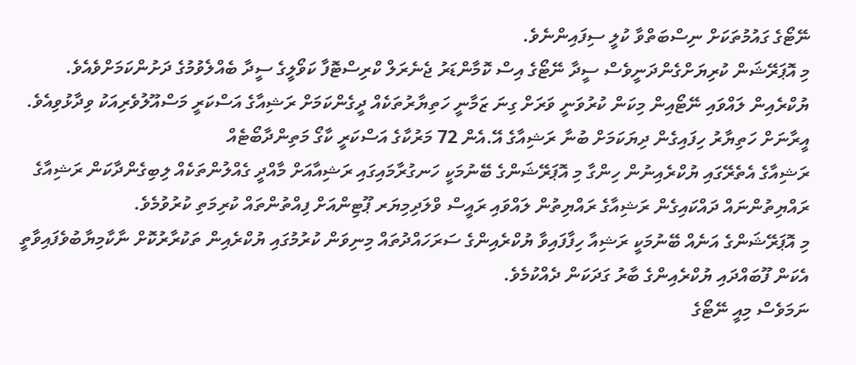ނޭޓޯގެ ގައުމުތަކަށް ނިސްބަތްވާ ކުލީ ސިފައިންނެވެ.
މި އޮޕަރޭޝަން ކުރިޔަށްގެންދަނީވެސް ސީދާ ނޭޓޯގެ އިސް ކޮމާންޑަރު ޖެނެރަލް ކްރިސްޓޮފާ ކަވޯލީގެ ސީދާ ބެއްލެވުމުގެ ދަށުންކަމަށްވެއެވެ. ޔުކްރެއިން ލައްވައި ނޭޓޯއިން މިކަން ކުރުވަނީ ވަރަށް ގިނަ ޒަމާނީ ހަތިޔާރުތަކެއް ދީގެންކަމަށް ރަޝިއާގެ އަސްކަރީ މަސްއޫލުވެރިއަކު ވިދާޅުވިއެވެ.
އީރާނަށް ހަތިޔާރު ހިފައިގެން ދިޔަކަމަށް ބުނާ ރަޝިއާގެ އޭ.އެން 72 މަރުކާގެ އަސްކަރީ ކާގޯ މަތިންދާބޯޓެއް
ރަޝިއާގެ އެތެރޭގައި ޔުކްރެއިނުން ހިންގާ މި އޮޕަރޭޝަންގެ ބޭނުމަކީ ހަނގުރާމައިގައި ރަޝިއާއަށް މާއްދީ ގެއްލުންތަކެއް ލިބިގެންދާކަން ރަޝިއާގެ ރައްޔިތުންނައް ދައްކައިގެން ރަޝިއާގެ ރައްޔިތުން ލައްވައި ރައީސް ވްލަދިމިޔަރ ޕޫޓިންއަށް ފިއްތުންތައް ކުރިމަތި ކުރުވުމެވެ.
މި އޮޕަރޭޝަންގެ އަނެއް ބޭނުމަކީ ރަޝިއާ ހިފާފައިވާ ޔުކްރެއިންގެ ސަރަހައްދުތައް މިނިވަން ކުރުމުގައި ޔުކްރެއިން ތަކުރާރުކޮށް ނާކާމިޔާބުވެފައިވާތީ އެކަން ފޫބައްދައި ޔުކްރެއިންގެ ބާރު ގަދަކަން ދެއްކުމެވެ.
ނަމަވެސް މިއީ ނޭޓޯގެ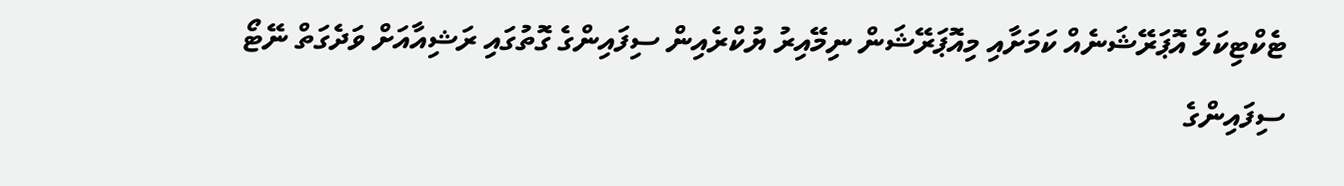ޓެކްޓިކަލް އޮޕަރޭޝަނެއް ކަމަށާއި މިއޮޕަރޭޝަން ނިމޭއިރު ޔުކްރެއިން ސިފައިންގެ ގޮތުގައި ރަޝިއާއަށް ވަދެގަތް ނޭޓޯ ސިފައިންގެ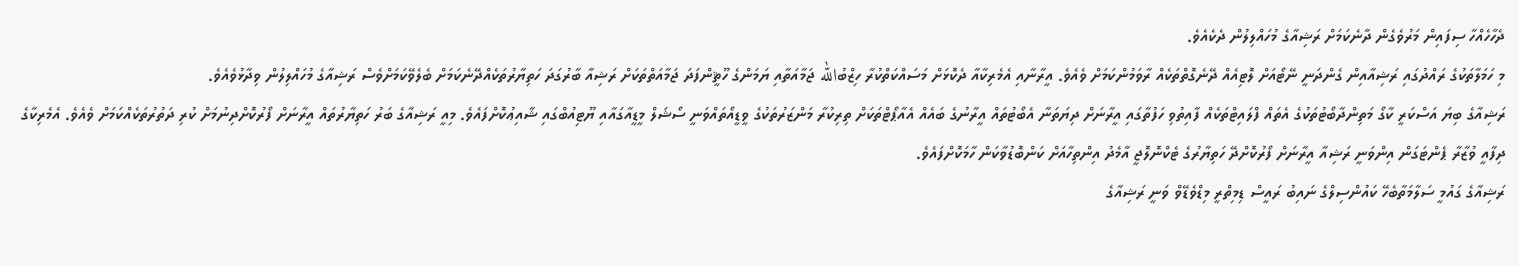ދެހާހެއްހާ ސިފައިން މަރުވެގެން ދާނެކަމަށް ރަޝިއާގެ މުހައްލިލުން ދެކެއެވެ.
މި ހަމަލާތަކުގެ ރައްދުގައި ރަޝިއާއިން ގެންދަނީ ނޭޓޯއަށް ލޮޓިއެއް ދޭނެގޮތްތަކެއް ރާވަމުންކަމަށް ވެއެވެ. އީރާނާއި އެމެރިކާއާ ދެކޮޅަށް މަސައްކަތްކުރާ ހިޒްބުالله ޖަމާއަތާއި ޔަމަންގެ ހޫޘީންފަދަ ޖަމާއަތްތަކަށް ރަޝިއާ ބާރުގަދަ ހަތިޔާރުތަކެއްދޭނެކަމަށް ބެލެވޭކަމަށްވެސް ރަޝިއާގެ މުހައްލިލުން ވިދާޅުވެއެވެ.
ރަޝިއާގެ ބިޔަ އަސްކަރީ ކާގޯ މަތިންދާބޯޓުތަކުގެ އެތައް ފްލައިޓްތަކެއް ފާއިތުވި ހަފުތާގައި އީރާނަށް ދިޔަތަނާ އެބޯޓުތައް އީރާނުގެ ބައެއް އެއާޕޯޓްތަކަށް ތިރިކުރާ މަންޒަރުތަކުގެ ވީޑީއޯތައްވަނީ ސޯޝަލް މީޑީއާގައާއި ޔޫޓިއުބްގައި ޝާއިޢުކޮށްފައެވެ. މިއީ ރަޝިއާގެ ބަރު ހަތިޔާރުތައް އީރާނަށް ފޯރުކޮށްދިނުމަށް ކުރި ދަތުރުތަކެއްކަމަށް ވެއެވެ. އެމެރިކާގެ ދިފާއީ ވުޒާރާ ޕެންޓަގަން އިންވަނީ ރަޝިއާ އީރާނަށް ފޯރުކޮށްދޭ ހަތިޔާރުގެ ޓެކްނޮލޮޖީ އާމެދު އިންތިހާއަށް ކަންބޮޑުވާކަން ހާމަކޮށްފައެވެ.
ރަޝިއާގެ ގައުމީ ސަލާމަތާބެހޭ ކައުންސިލްގެ ނައިބު ރައީސް ޑިމިތްރީ މިޑްވެޑޭވް ވަނީ ރަޝިއާގެ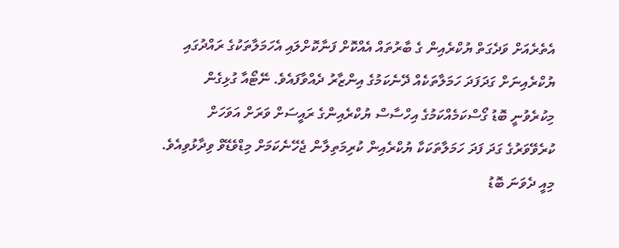އެތެރެއަށް ވަދެގަތް ޔުކްރެއިން ގެ ބާރުތައް އެއްކޮށް ފަނާކޮށްލައި އެހަމަލާތަކުގެ ރައްދުގައި ޔުކްރެއިނަށް ގަދަފަދަ ހަމަލާތަކެއް ދޭނެކަމުގެ އިންޒާރު ދެއްވާފައެވެ. ނޭޓޯއާ ގުޅިގެން މިކުރެވުނީ ބޮޑު ގޯސްކަމެއްކަމުގެ އިހްސާސް ޔުކްރެއިންގެ ރައީސަށް ވަރަށް އަވަހަށް ކުރެވޭވަރުގެ ގަދަ ފަދަ ހަމަލާތަކަކާ ޔުކްރެއިން ކުރިމަތިލާން ޖެހޭނެކަމަށް މިޑްވެޑޭވް ވިދާޅުވިއެވެ. މިއީ ދެވަނަ ބޮޑު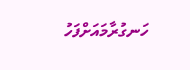ހަނގުރާމައަށްފަހު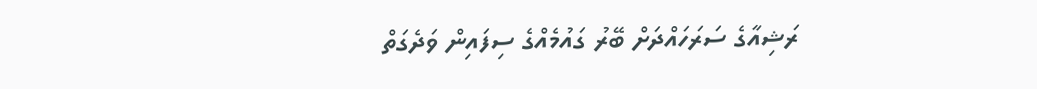ރަޝިއާގެ ސަރަހައްދަށް ބޭރު ގައުމެއްގެ ސިފައިން ވަދެގަތް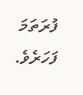ފުރަތަމަ ފަހަރެވެ.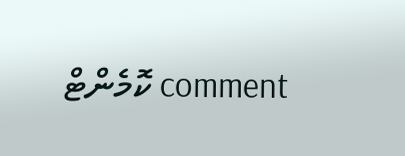comment ކޮމެންޓް